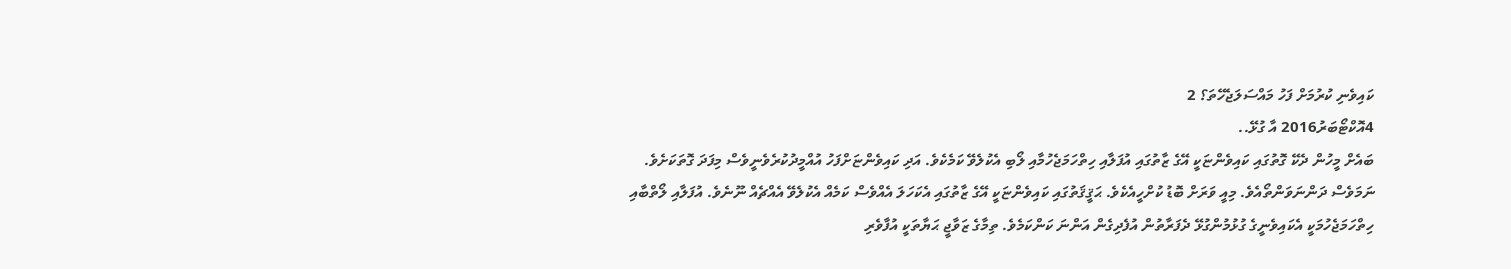ކައިވެނި ކުރުމަށް ފަހު މައްސަލަޖެހޭތަ؟ 2
4އޮކްޓޯބަރު2016 އާ ގުޅޭ..
ބައެށް މީހުން ދެކޭ ގޮތުގައި ކައިވެންޏަކީ އޭގެ ޒާތުގައި އުފަލާއި ހިތްހަމަޖެހުމާއި ލޯބި އެކުލެވޭ ކަމެކެވެ. އަދި ކައިވެންޏަށްފަހު އުއްމީދުކުރެވެނީވެސް މިފަދަ ގޮތަކަށެވެ.
ނަމަވެސް ދަންނަވަންތޯއެވެ. މިއީ ވަރަށް ބޮޑު ކުށްހީއެކެވެ. ޙަޤީޤަތުގައި ކައިވެންޏަކީ އޭގެ ޒާތުގައި އެކަހަލަ އެއްވެސް ކަމެއް އެކުލެވޭ އެއްޗެއް ނޫނެވެ. އުފަލާއި ލޯތްބާއި ހިތްހަމަޖެހުމަކީ އެކައިވެނީގެ ގުޅުމުންގުޅޭ ދެފަރާތުން އުފެދިގެން އަންނަ ކަންކަމެވެ. ތިމާގެ ޒަވާޖީ ޙަޔާތަކީ އުފާވެރި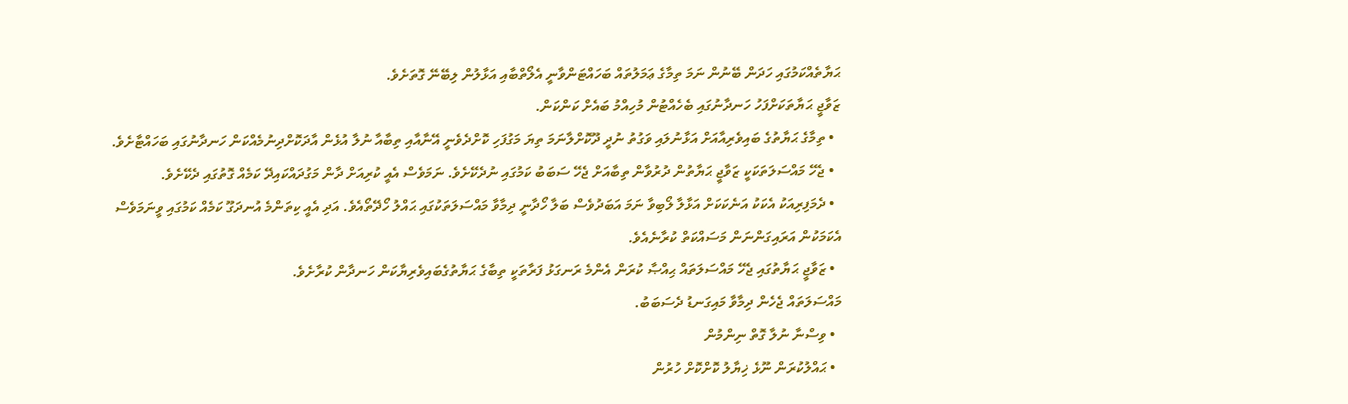ޙަޔާތެއްކަމުގައި ހަދަން ބޭނުން ނަމަ ތިމާގެ ޢަމަލުތައް ބަހައްޓަންވާނީ އެލޯތްބާއި އަޅާލުން ލިބޭނޭ ގޮތަށެވެ.
ޒަވާޖީ ޙަޔާތަކަށްފަހު ހަނދާނުގައި ބެހެއްޓުން މުހިއްމު ބައެށް ކަންކަން.
  • ތިމާގެ ޙަޔާތުގެ ބައިވެރިއާއަށް އަޅާނުލައި ވަގުތު ނުދީ ދޫކޮށްލާނަމަ ތިޔަ މަގުފަހި ކޮށްދެވެނީ އޭނާއާއި ތިބާއާ ނުލާ އުޅެން އާދަކޮށްދިނުމެއްކަން ހަނދާނުގައި ބަހައްޓާށެވެ.
  • ޖެހޭ މައްސަލަތަކަކީ ޒަވާޖީ ޙަޔާތުން ދުރުވާން ތިބާއަށް ޖެހޭ ސަބަބު ކަމުގައި ނުދެކޭށެވެ. ނަމަވެސް އެއީ ކުރިއަށް ދާން މަގުދައްކައިދޭ ކަމެއް ގޮތުގައި ދެކޭށެވެ.
  • ދެމަފިރިއަކު އެކަކު އަނެކަކަށް އަޅާލާ ލޯބިވާ ނަމަ އަބަދުވެސް ބަލާ ހޯދާނީ ދިމާވާ މައްސަލަތަކުގައި ޙައްލު ހޯދޭތޯއެވެ. އަދި އެއީ ކިތަންމެ އުނދަގޫ ކަމެއް ކަމުގައި ވީނަމަވެސް އެކަމަކުން އަރައިގަންނަން މަސައްކަތް ކުރާނެއެވެ.
  • ޒަވާޖީ ޙަޔާތުގައި ޖެހޭ މައްސަލަތައް ޙިއްޞާ ކުރަން އެންމެ ރަނގަޅު ފަރާތަކީ ތިބާގެ ޙަޔާތުގެބައިވެރިޔާކަން ހަނދާން ކުރާށެވެ.
މައްސަލަތައް ޖެހެން ދިމާވާ މައިގަނޑު ދެސަބަބު.
  • ވިސްނާ ނުލާ ގޮތް ނިންމުން
  • ޙައްލުކުރަން ނޫޅެ ޚިޔާލު ކޮށްކޮށް ހުރުން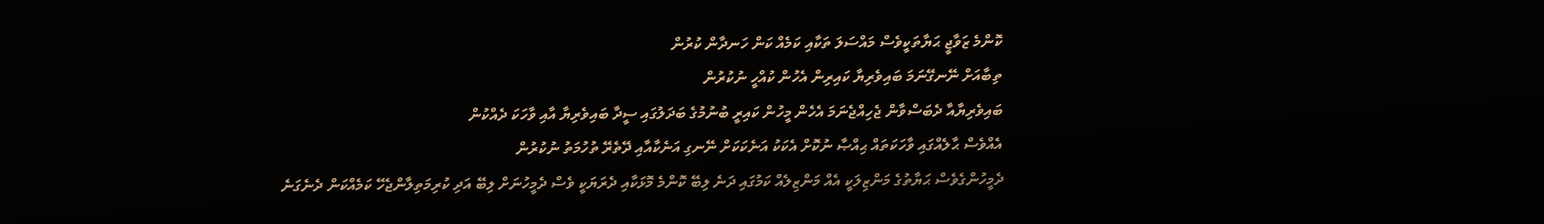ކޮންމެ ޒަވާޖީ ޙަޔާތަކީވެސް މައްސަލަ ތަކާއި ކަމެއް ކަން ހަނދާން ކުރުން
ތިބާއަށް ނޭނގޭނަމަ ބައިވެރިޔާ ކައިރިން އެހުން ކުއްހީ ނުކުރުން
ބައިވެރިޔާއާ ދެބަސްވާން ޖެހިއްޖެނަމަ އެހެން މީހުން ކައިރީ ބުނުމުގެ ބަދަލުގައި ސީދާ ބައިވެރިޔާ އާއި ވާހަކަ ދެއްކުން
އެއްވެސް ޙާލެއްގައި ވާހަކަތައް ޙިއްޞާ ނުކޮށް އެކަކު އަނެކަކަށް ނޭނގި އަނެކާއާއި ދޭތެރޭ ތުހުމަތު ނުކުރުން
ދެމީހުންގެވެސް ޙަޔާތުގެ މަންޒިލަކީ އެއް މަންޒިލެއް ކަމުގައި ދަނެ ލިބޭ ކޮންމެ މޮޅަކާއި ދެރަޔަކީ ވެސް ދެމީހުނަށް ލިބޭ އަދި ކުރިމަތިލާންޖެހޭ ކަމެއްކަން ދެނެގަނެ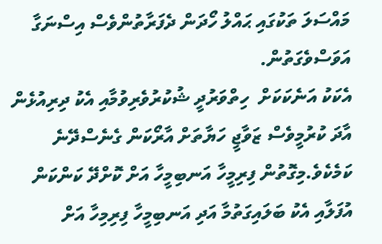މައްސަލަ ތަކުގައި ޙައްލު ހޯދަން ދެފަރާތުންވެސް އިސްނަގާ އަވަސްވެގަތުން.
އެކަކު އަނެކަކަށް  ހިތްވަރުދީ ޝުކުރުވެރިވުމާއި އެކު ދިރިއުޅެން އާދަ ކުރުމީވެސް ޒަވާޖީ ހަޔާތަށް އާރޯކަން ގެނެސްދޭނެ ކަމެކެވެ.މިގޮތުން ފިރިމީހާ އަނބިމީހާ އަށް ކޮށްދޭ ކަންކަން އުފަލާއި އެކު ބަލައިގަތުމާ އަދި އަނބިމީހާ ފިރިމިހާ އަށް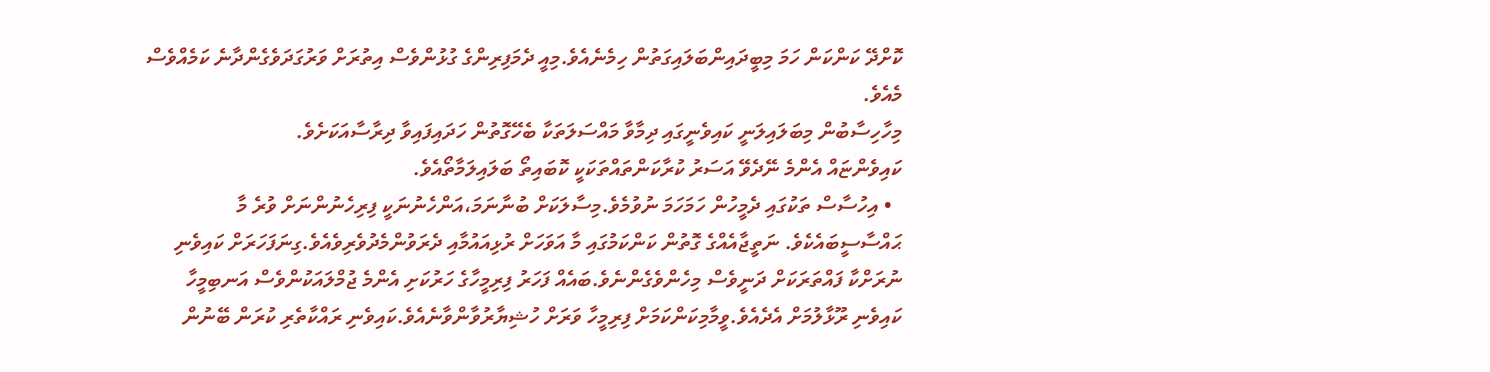ކޮށްދޭ ކަންކަން ހަމަ މިބީދައިންބަލައިގަތުން ހިމެނެއެވެ.މިއީ ދެމަފިރިންގެ ގުޅުންވެސް އިތުރަށް ވަރުގަދަވެގެންދާނެ ކަމެއްވެސް މެއެވެ.
މިހާހިސާބުން މިބަލައިލަނީ ކައިވެނީގައި ދިމާވާ މައްސަލަތަކާ ބެހޭގޮތުން ހަދައިފައިވާ ދިރާސާއަކަށެވެ.
ކައިވެންޏައް އެންމެ ނޭދެވޭ އަސަރު ކުރާކަންތައްތަކަކީ ކޮބައިތޯ ބަލައިލަމާތޯއެވެ.
  • އިހުސާސް ތަކުގައި ދެމީހުން ހަމަހަމަ ނުވުމެވެ.މިސާލަކަށް ބުނާނަމަ،އަންހެނުނަކީ ފިރިހެނުންނަށް ވުރެ މާ ޙައްސާސީބައެކެވެ. ނަތީޖާއެއްގެ ގޮތުން ކަންކަމުގައި މާ އަވަހަށް ރުޅިއައުމާއި ދެރަވުންމެދުވެރިވެއެވެ.ގިނަފަހަރަށް ކައިވެނި ނުރަށްކާ ފައްތަރަކަށް ދަނީވެސް މިހެންވެގެންނެވެ.ބައެއް ފަހަރު ފިރިމީހާގެ ހަރުކަށި އެންމެ ޖުމްލައަކުންވެސް އަނބިމީހާ ކައިވެނި ރޫޅާލުމަށް އެދެއެވެ.ވީމާމިކަންކަމަށް ފިރިމީހާ ވަރަށް ހުޝިޔާރުވާންވާނެއެވެ.ކައިވެނި ރައްކާތެރި ކުރަން ބޭނުން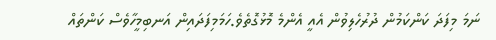ނަމަ މިފަދަ ކަންކަމުން ދުރުހެލިވުން އެއީ އެންމެ މޮޅުގޮތެވެ.ހަމަމިފަދައިން އަނބިމީހާވެސް ކަންތައް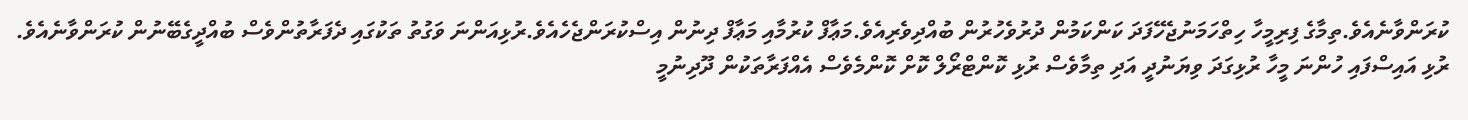ކުރަންވާނެއެވެ.ތިމާގެ ފިރިމީހާ ހިތްހަމަނުޖެހޭފަދަ ކަންކަމުން ދުރުވެހުރުން ބުއްދިވެރިއެވެ.މަޢާފް ކުރުމާއި މަޢާފް ދިނުން އިސްކުރަންޖެހެއެވެ.ރުޅިއަންނަ ވަގުތު ތަކުގައި ދެފަރާތުންވެސް ބުއްދީގެބޭނުން ކުރަންވާނެއެވެ. ރުޅި އައިސްފައި ހުންނަ މީހާ ރުޅިގަދަ ވިޔަނުދީ އަދި ތިމާވެސް ރުޅި ކޮންޓްރޯލް ކޮށް ކޮންމެވެސް އެއްފަރާތަކުން ދޫދިނުމީ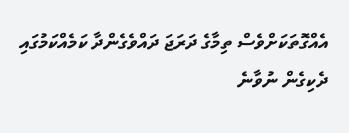އެއްގޮތަކަށްވެސް ތިމާގެ ދަރަޖަ ދައްވެގެންދާ ކަމެއްކަމުގައި ދެކިގެން ނުވާނެ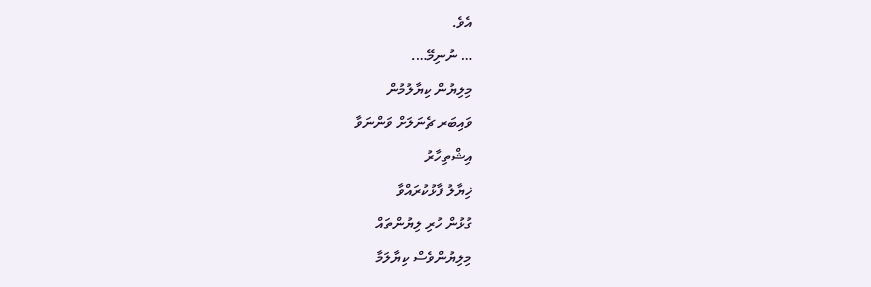އެވެ.
… ނުނިމޭ….
މިލިޔުން ކިޔާލުމުން
ވައިބަރ ޗެނަލަށް ވަންނަވާ
އިޝްތިހާރު
ޚިޔާލު ފާޅުކުރައްވާ
ގުޅުން ހުރި ލިޔުންތައް
މިލިޔުންވެސް ކިޔާލަމާ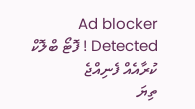Ad blocker Detected ! ފޮޓޯ ބްލޮކް ކުރާއެއް ފެނިއްޖެ
ތިޔަ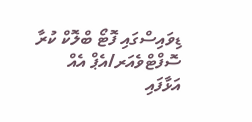ޑިވައިސްގައި ފޮޓޯ ބްލޮކް ކުރާ ސޮފްޓްވެއަރ/އެޕް އެއް އަޅާފައި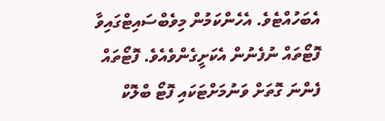އެބަހުއްޓެވެ. އެހެންކަމުން މިވެބްސައިޓްގައިވާ ފޮޓޯތައް ނުފެނުން އެކަށީގެންވެއެވެ. ފޮޓޯތައް ފެންނަ ގޮތަށް ވަނުމަށްޓަކައި ފޮޓޯ ބްލޮކް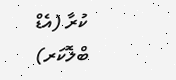ކުރާ (އެޑް ބްލޮކަރ)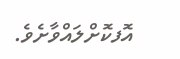އޮފކޮށްލައްވާށެވެ.